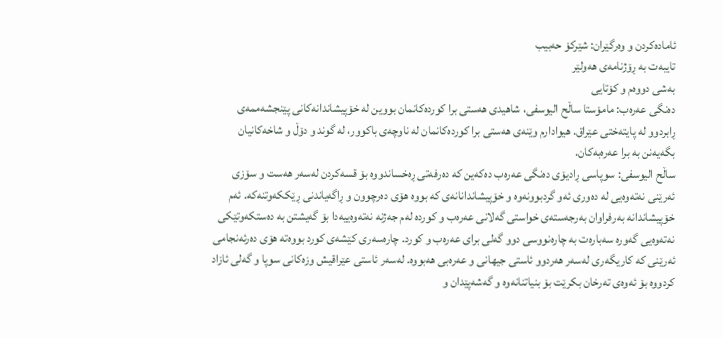ئامادەکردن و وەرگێران: شێرکۆ حەبیب
تایبەت بە ڕۆژنامەی هەولێر
بەشی دووەم و کۆتایی
دەنگی عەرەب: مامۆستا ساڵح الیوسفی، شاهیدی هەستی برا کوردەکانمان بووین لە خۆپیشاندانەکانی پێنجشەممەی ڕابردوو لە پایتەختی عێراق. هیوادارم وێنەی هەستی برا کوردەکانمان لە ناوچەی باکوور، لە گوند و دۆڵ و شاخەکانیان بگەیەنن بە برا عەرەبەکان.
ساڵح الیوسفی: سوپاسی ڕادیۆی دەنگی عەرەب دەکەین کە دەرفەتی ڕەخساندووە بۆ قسەکردن لەسەر هەست و سۆزی ئەرێنی نەتەوەیی لە دەوری ئەو گردبوونەوە و خۆپیشاندانانەی کە بووە هۆی دەرچوون و ڕاگەیاندنی ڕێککەوتنەکە. ئەم خۆپیشاندانە بەرفراوان بەرجەستەی خواستی گەلانی عەرەب و کوردە لەم جەژنە نەتەوەییەدا بۆ گەیشتن بە دەستکەوتێکی نەتەوەیی گەورە سەبارەت بە چارەنووسی دوو گەلی برای عەرەب و کورد. چارەسەری کێشەی کورد بووەتە هۆی دەرئەنجامی ئەرێنی کە کاریگەری لەسەر هەردوو ئاستی جیهانی و عەرەبی هەبووە. لەسەر ئاستی عێراقیش وزەکانی سوپا و گەلی ئازاد کردووە بۆ ئەوەی تەرخان بکرێت بۆ بنیاتنانەوە و گەشەپێدان و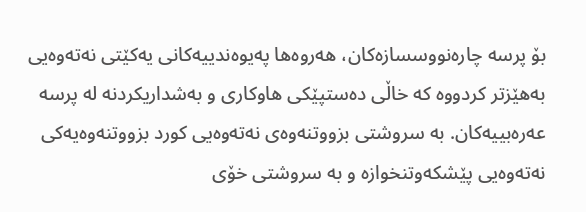بۆ پرسە چارەنووسسازەکان، هەروەها پەیوەندییەکانی یەکێتی نەتەوەیی بەهێزتر کردووە کە خاڵی دەستپێکی هاوکاری و بەشداریکردنە لە پرسە عەرەبییەکان. بە سروشتی بزووتنەوەی نەتەوەیی کورد بزووتنەوەیەکی نەتەوەیی پێشکەوتنخوازە و بە سروشتی خۆی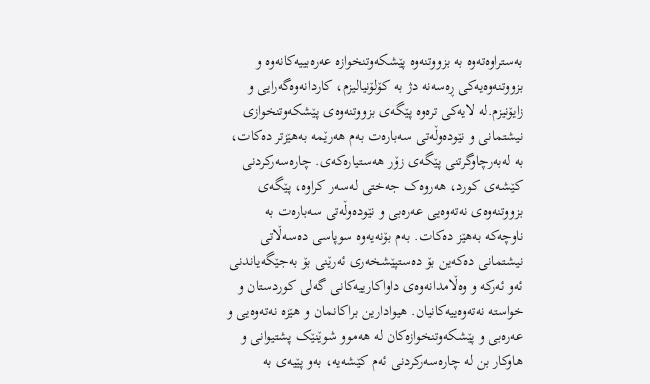بەستراوەتەوە بە بزووتنەوە پێشکەوتنخوازە عەرەبییەکانەوە و بزووتنەوەیەکی ڕەسەنە دژ بە کۆلۆنیالیزم، کاردانەوەگەرایی و زایۆنیزم.لە لایەکی ترەوە پێگەی بزووتنەوەی پێشکەوتنخوازی نیشتمانی و نێودەوڵەتی سەبارەت بەم هەرێمە بەهێزتر دەکات، بە لەبەرچاوگرتنی پێگەی زۆر هەستیارەکەی. چارەسەرکردنی کێشەی کورد، هەروەک جەختی لەسەر کراوە، پێگەی بزووتنەوەی نەتەوەیی عەرەبی و نێودەوڵەتی سەبارەت بە ناوچەکە بەهێز دەکات. بەم بۆنەیەوە سوپاسی دەسەڵاتی نیشتمانی دەکەین بۆ دەستپێشخەری ئەرێنی بۆ بەجێگەیاندنی ئەو ئەرکە و وەڵامدانەوەی داواکارییەکانی گەلی کوردستان و خواستە نەتەوەییەکانیان. هیوادارین براکانمان و هێزە نەتەوەیی و عەرەبی و پێشکەوتنخوازەکان لە هەموو شوێنێک پشتیوانی و هاوکار بن لە چارەسەرکردنی ئەم کێشەیە، بەو پێیەی بە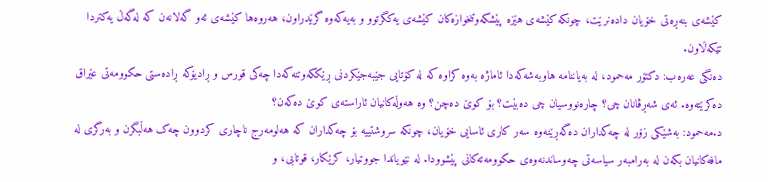کێشەی بنەڕەتی خۆیان دادەنرێت، چونکە کێشەی هێزە پێشکەوتنخوازەکان کێشەی یەکگرتوو و بەیەکەوە گرێدراون، هەروەها کێشەی ئەو گەلانەن کە لەگەڵ یەکتردا تێکەڵاون.
دەنگی عەرەب: دکتۆر مەحمود، لە بەیاننامە هاوبەشەکەدا ئاماژە بەوە کراوە کە لە کۆتایی جێبەجێکردنی ڕێککەوتنەکەدا چەکی قورس و ڕادیۆکە ڕادەستی حکوومەتی عێراق دەکرێتەوە. ئەی شەڕڤانان چی؟ چارەنووسیان چی دەبێت؟ بۆ کوێ دەچن؟ وە هەوڵەکانیان ئاراستەی کوێ دەکەن؟
د.مەحمود: بەشێکی زۆر لە چەکداران دەگەڕێنەوە سەر کاری ئاسایی خۆیان، چونکە سروشتییە بۆ چەکداران کە هەلومەرج ناچاری کردوون چەک هەڵبگرن و بەرگری لە مافەکانیان بکەن لە بەرامبەر سیاسەتی چەوساندنەوەی حکوومەتەکانی پێشوودا. لە نێویاندا جووتیار، کرێکار، قوتابی، و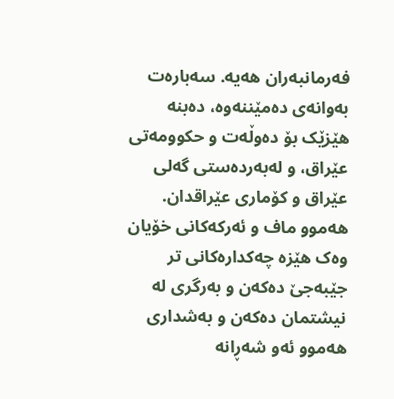فەرمانبەران هەیە. سەبارەت بەوانەی دەمێننەوە، دەبنە هێزێک بۆ دەوڵەت و حکوومەتی عێراق، و لەبەردەستی گەلی عێراق و کۆماری عێراقدان. هەموو ماف و ئەرکەکانی خۆیان وەک هێزە چەکدارەکانی تر جێبەجێ دەکەن و بەرگری لە نیشتمان دەکەن و بەشداری هەموو ئەو شەڕانە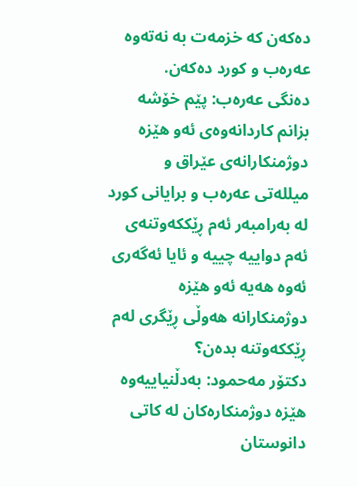دەکەن کە خزمەت بە نەتەوە عەرەب و کورد دەکەن.
دەنگی عەرەب: پێم خۆشە بزانم کاردانەوەی ئەو هێزە دوژمنکارانەی عێراق و میللەتی عەرەب و برایانی کورد لە بەرامبەر ئەم ڕێککەوتنەی ئەم دواییە چییە و ئایا ئەگەری ئەوە هەیە ئەو هێزە دوژمنکارانە هەوڵی ڕێگری لەم ڕێککەوتنە بدەن؟
دکتۆر مەحمود: بەدڵنیاییەوە هێزە دوژمنکارەکان لە کاتی دانوستان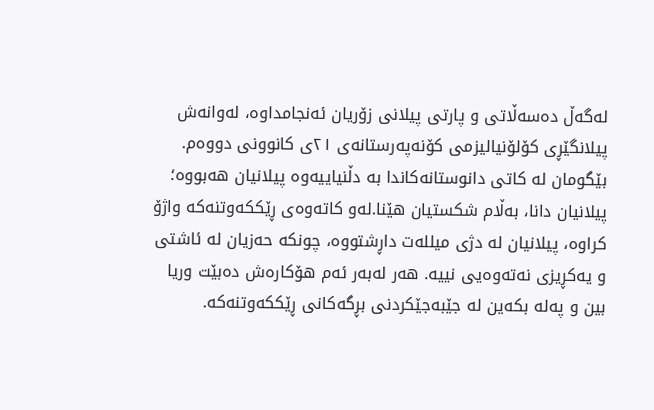لەگەڵ دەسەڵاتی و پارتی پیلانی زۆریان ئەنجامداوە، لەوانەش پیلانگێڕی کۆلۆنیالیزمی کۆنەپەرستانەی ٢١ی کانوونی دووەم. بێگومان لە کاتی دانوستانەکاندا بە دڵنیاییەوە پیلانیان هەبووە؛ پیلانیان دانا، بەڵام شکستیان هێنا.لەو کاتەوەی ڕێککەوتنەکە واژۆ کراوە، پیلانیان لە دژی میللەت داڕشتووە، چونکە حەزیان لە ئاشتی و یەکڕیزی نەتەوەیی نییە. هەر لەبەر ئەم هۆکارەش دەبێت وریا بین و پەلە بکەین لە جێبەجێکردنی بڕگەکانی ڕێککەوتنەکە.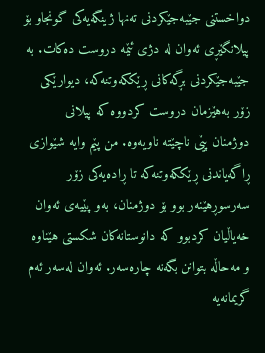دواخستنی جێبەجێکردنی تەنها ژینگەیەکی گونجاو بۆ پیلانگێڕی ئەوان لە دژی ئێمە دروست دەکات. بە جێبەجێکردنی بڕگەکانی ڕێککەوتنەکە، دیوارێکی زۆر بەهێزمان دروست کردووە کە پیلانی دوژمنان پێی ناچێتە ناویەوە. من پێم وایە شێوازی ڕاگەیاندنی ڕێککەوتنەکە تا ڕادەیەکی زۆر سەرسوڕهێنەر بوو بۆ دوژمنان، بەو پێیەی ئەوان خەیاڵیان کردبوو کە دانوستانەکان شکستی هێناوە و مەحاڵە بتوانن بگەنە چارەسەر. ئەوان لەسەر ئەم گریمانەیە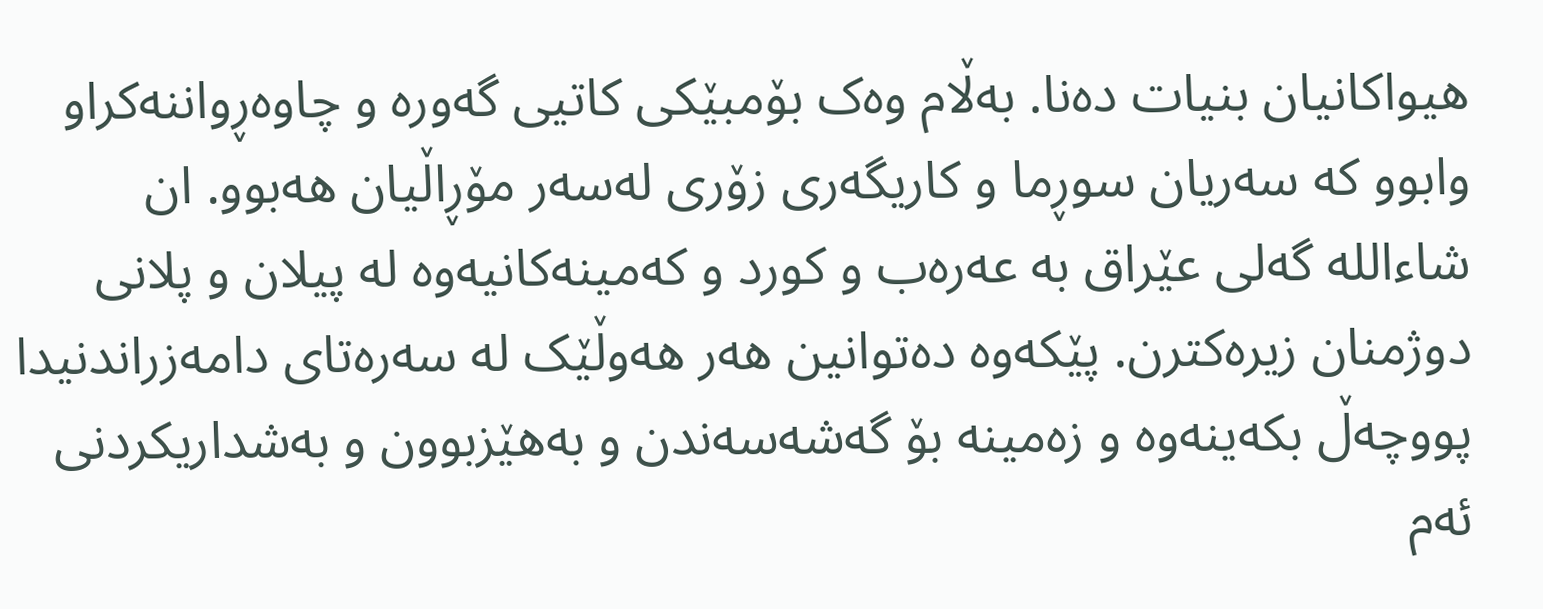هیواکانیان بنیات دەنا. بەڵام وەک بۆمبێکی کاتیی گەورە و چاوەڕواننەکراو وابوو کە سەریان سوڕما و کاریگەری زۆری لەسەر مۆڕاڵیان هەبوو. ان شاءاللە گەلی عێراق بە عەرەب و کورد و کەمینەکانیەوە لە پیلان و پلانی دوژمنان زیرەکترن. پێکەوە دەتوانین هەر هەوڵێک لە سەرەتای دامەزراندنیدا پووچەڵ بکەینەوە و زەمینە بۆ گەشەسەندن و بەهێزبوون و بەشداریکردنی ئەم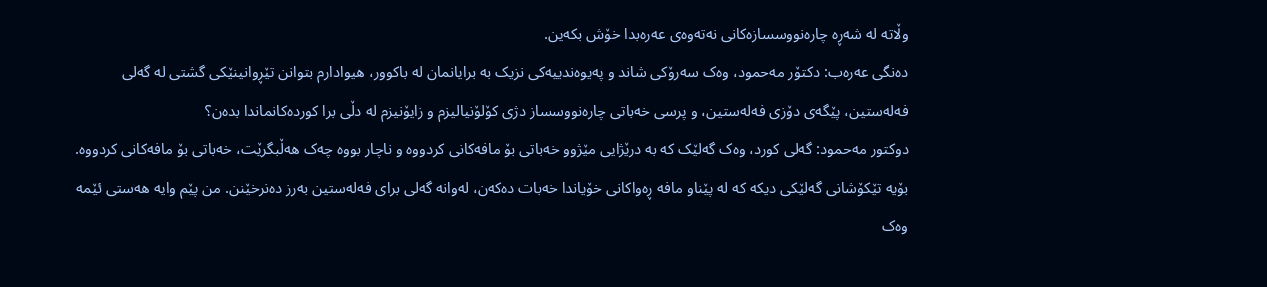وڵاتە لە شەڕە چارەنووسسازەکانی نەتەوەی عەرەبدا خۆش بکەین.
دەنگی عەرەب: دکتۆر مەحمود، وەک سەرۆکی شاند و پەیوەندییەکی نزیک بە برایانمان لە باکوور، هیوادارم بتوانن تێڕوانینێکی گشتی لە گەلی فەلەستین، پێگەی دۆزی فەلەستین، و پرسی خەباتی چارەنووسساز دژی کۆلۆنیالیزم و زایۆنیزم لە دڵی برا کوردەکانماندا بدەن؟
دوکتور مەحمود: گەلی کورد، وەک گەلێک کە بە درێژایی مێژوو خەباتی بۆ مافەکانی کردووە و ناچار بووە چەک هەڵبگرێت، خەباتی بۆ مافەکانی کردووە. بۆیە تێکۆشانی گەلێکی دیکە کە لە پێناو مافە ڕەواکانی خۆیاندا خەبات دەکەن، لەوانە گەلی برای فەلەستین بەرز دەنرخێنن. من پێم وایە هەستی ئێمە وەک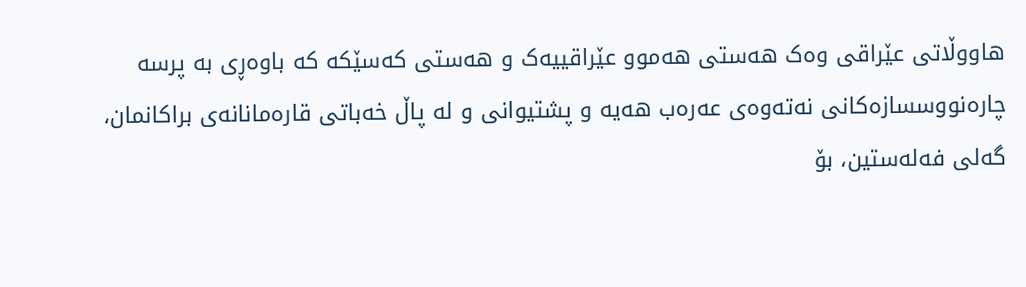هاووڵاتی عێراقی وەک هەستی هەموو عێراقییەک و هەستی کەسێکە کە باوەڕی بە پرسە چارەنووسسازەکانی نەتەوەی عەرەب هەیە و پشتیوانی و لە پاڵ خەباتی قارەمانانەی براکانمان، گەلی فەلەستین، بۆ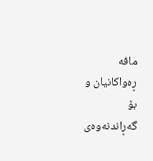مافە ڕەواکانیان و بۆ گەڕاندنەوەی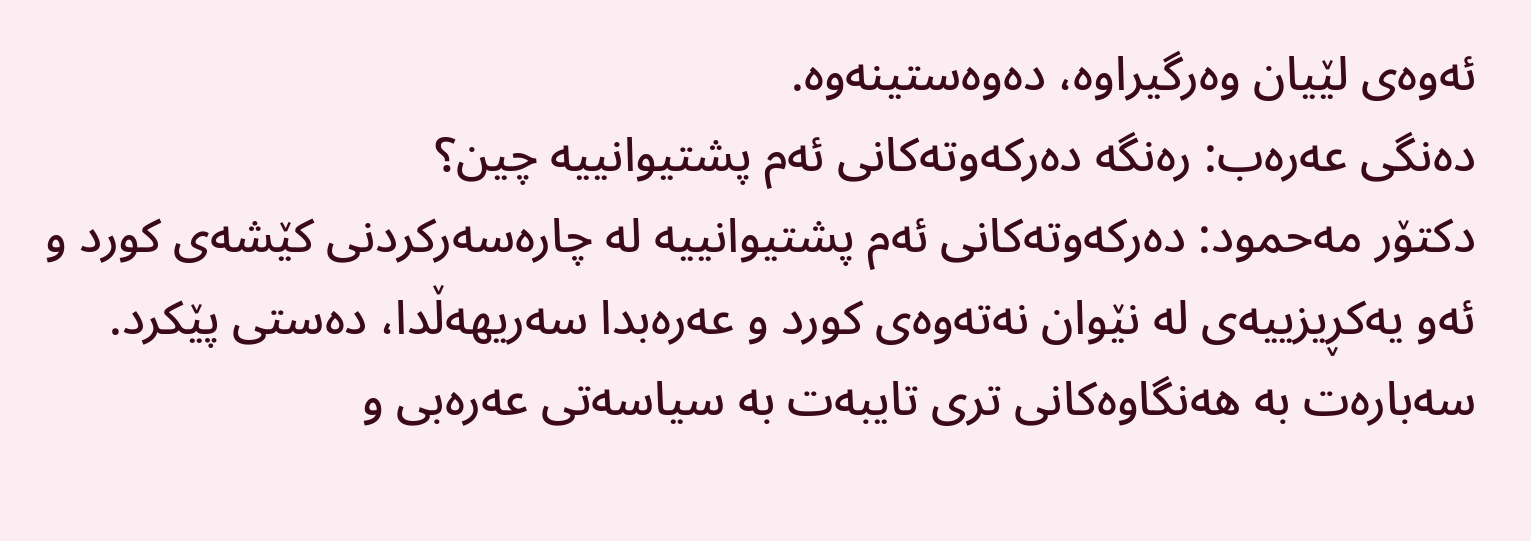ئەوەی لێیان وەرگیراوە، دەوەستینەوە.
دەنگی عەرەب: رەنگە دەرکەوتەکانی ئەم پشتیوانییە چین؟
دکتۆر مەحمود: دەرکەوتەکانی ئەم پشتیوانییە لە چارەسەرکردنی کێشەی کورد و ئەو یەکڕیزییەی لە نێوان نەتەوەی کورد و عەرەبدا سەریهەڵدا، دەستی پێکرد. سەبارەت بە هەنگاوەکانی تری تایبەت بە سیاسەتی عەرەبی و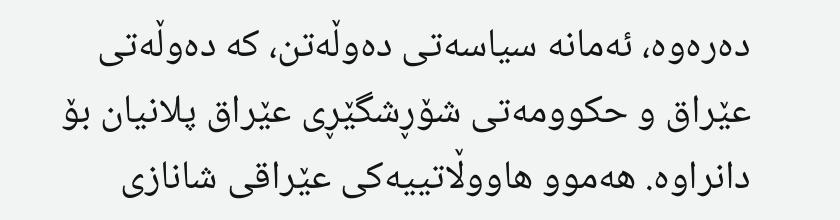دەرەوە، ئەمانە سیاسەتی دەوڵەتن، کە دەوڵەتی عێراق و حکوومەتی شۆڕشگێڕی عێراق پلانیان بۆ دانراوە. هەموو هاووڵاتییەکی عێراقی شانازی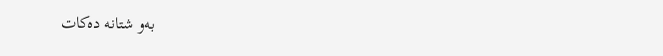بەو شتانە دەکات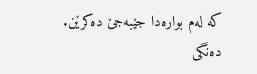کە لەم بوارەدا جێبەجێ دەکرێن.
دەنگی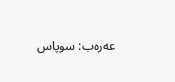عەرەب: سوپاس